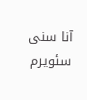آنا سنی سئویرم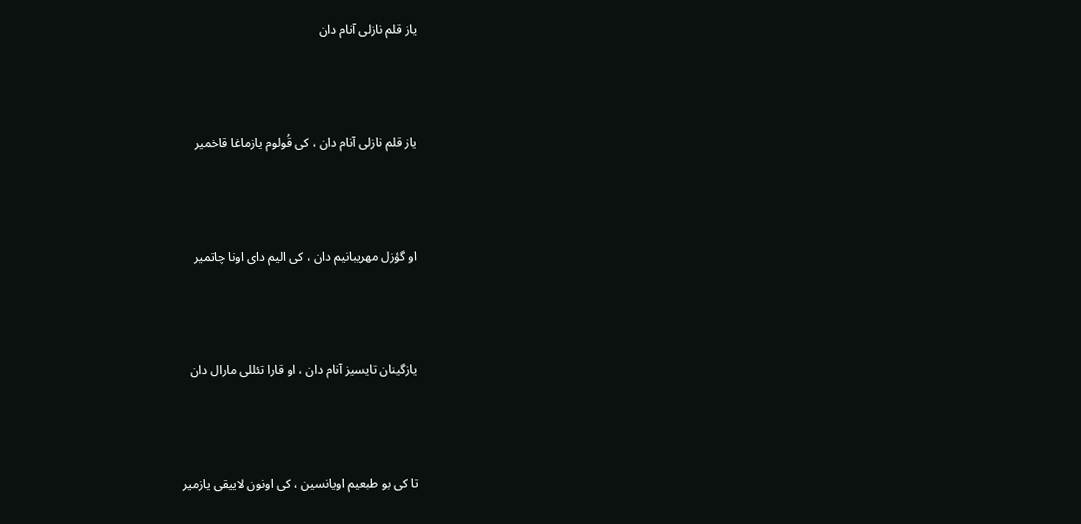یاز قلم نازلی آنام دان



یاز قلم نازلی آنام دان ، کی قُولوم یازماغا قاخمیر



او گؤزل مهریبانیم دان ، کی الیم دای اونا چاتمیر



یازگینان تایسیز آنام دان ، او قارا تئللی مارال دان



تا کی بو طبعیم اویانسین ، کی اونون لاییقی یازمیر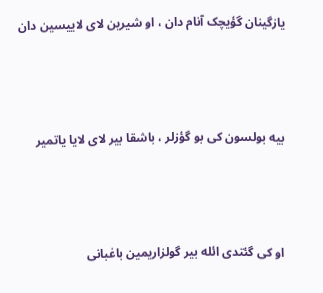یازگینان گؤیچک آنام دان ، او شیرین لای لاییسین دان



بیه بولسون کی بو گؤزلر ، باشقا بیر لای لایا یاتمیر



او کی گئتدی ائله بیر گولزاریمین باغبانی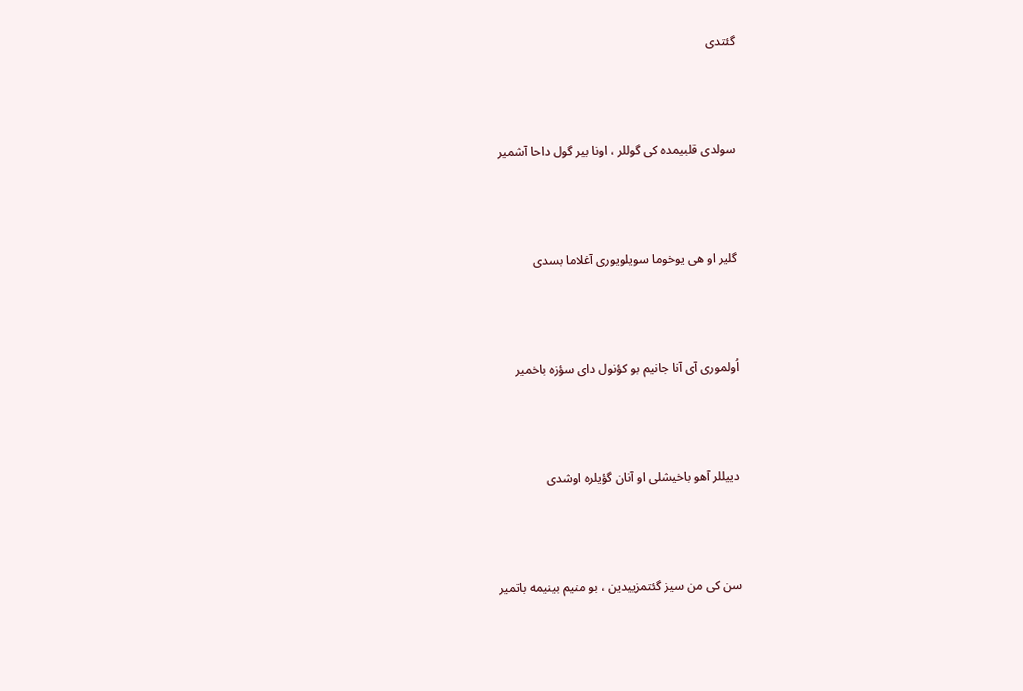گئتدی



سولدی قلبیمده کی گوللر ، اونا بیر گول داحا آشمیر



گلیر او هی یوخوما سویلویوری آغلاما بسدی



اُولموری آی آنا جانیم بو کؤنول دای سؤزه باخمیر



دییللر آهو باخیشلی او آنان گؤیلره اوشدی



سن کی من سیز گئتمزییدین ، بو منیم بینیمه باتمیر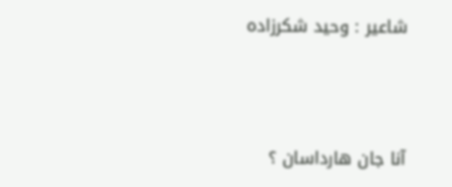شاعیر : وحید شکرزاده



آنا جان هارداسان ؟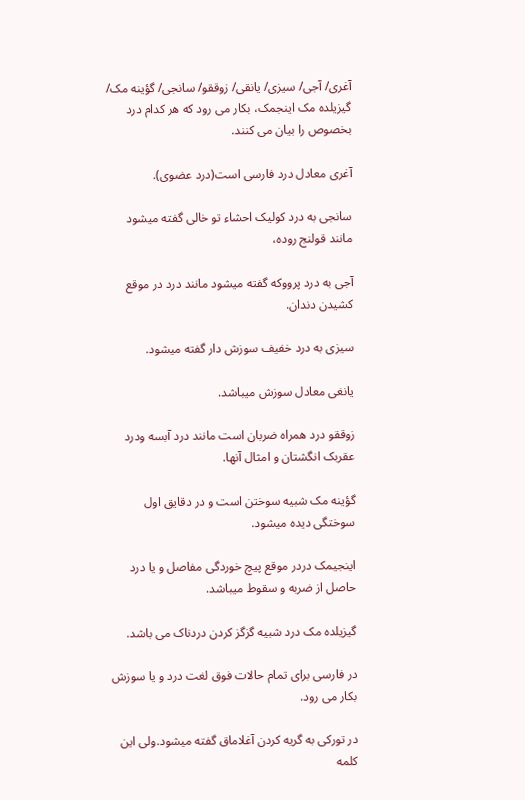آغری/ آجی/ سیزی/ یانقی/ زوققو/ سانجی/ گؤینه مک/ گیزیلده مک اینجمک، بکار می رود که هر کدام درد بخصوص را بیان می کنند.

آغری معادل درد فارسی است(درد عضوی).

سانجی به درد کولیک احشاء تو خالی گفته میشود مانند قولنج روده،

آجی به درد پرووکه گفته میشود مانند درد در موقع کشیدن دندان.

سیزی به درد خفیف سوزش دار گفته میشود.

یانغی معادل سوزش میباشد.

زوققو درد همراه ضربان است مانند درد آبسه ودرد عقربک انگشتان و امثال آنها.

گؤینه مک شبیه سوختن است و در دقایق اول سوختگی دیده میشود.

اینجیمک دردر موقع پیچ خوردگی مفاصل و یا درد حاصل از ضربه و سقوط میباشد.

گیزیلده مک درد شبیه گزگز کردن دردناک می باشد.

در فارسی برای تمام حالات فوق لغت درد و یا سوزش بکار می رود.

در تورکی به گریه کردن آغلاماق گفته میشود.ولی این کلمه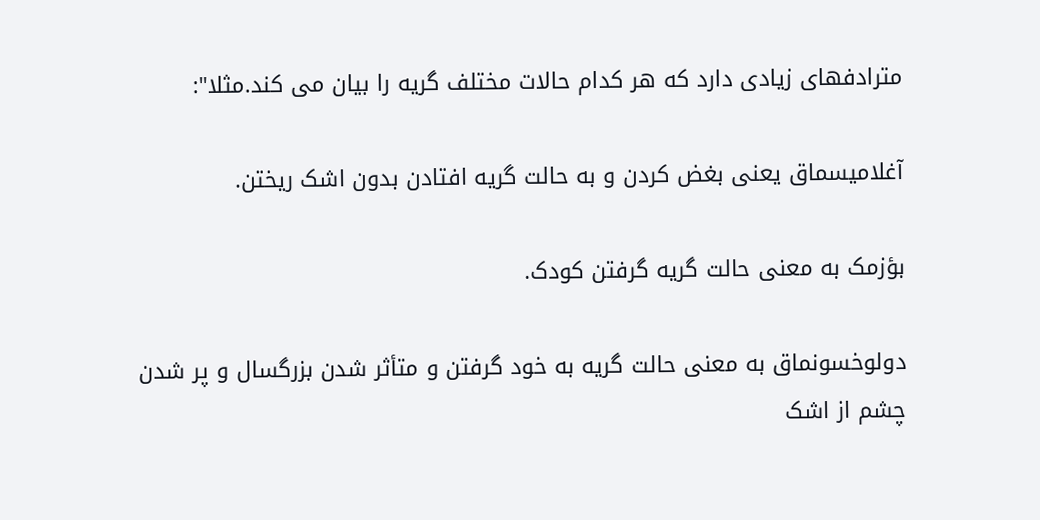مترادفهای زیادی دارد که هر کدام حالات مختلف گریه را بیان می کند.مثلا":

آغلامیسماق یعنی بغض کردن و به حالت گریه افتادن بدون اشک ریختن.

بؤزمک به معنی حالت گریه گرفتن کودک.

دولوخسونماق به معنی حالت گریه به خود گرفتن و متأثر شدن بزرگسال و پر شدن چشم از اشک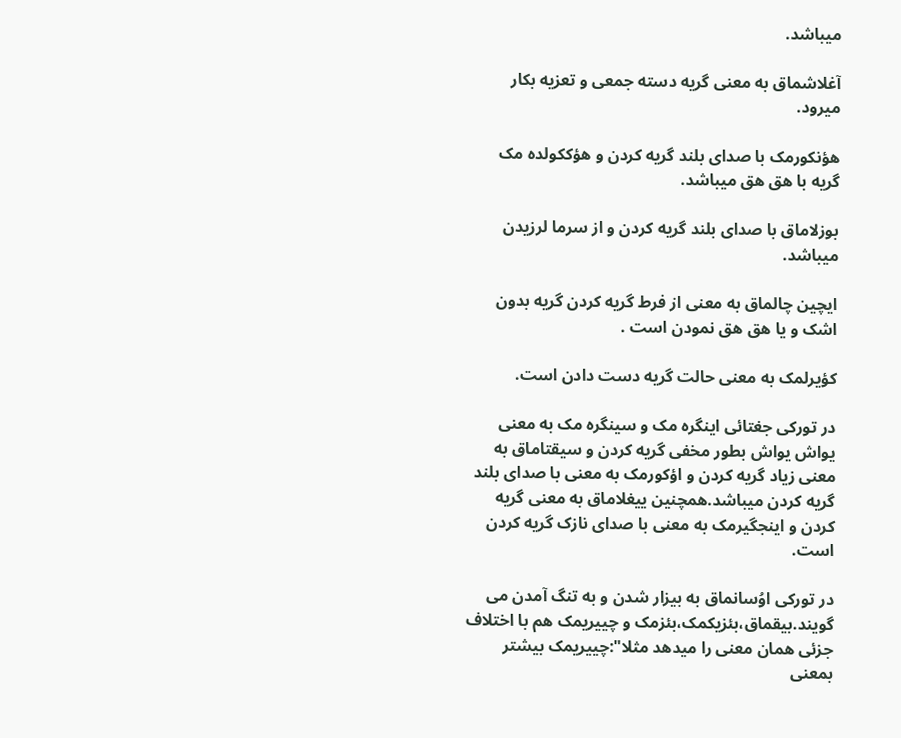میباشد.

آغلاشماق به معنی گریه دسته جمعی و تعزیه بکار میرود.

هؤنکورمک با صدای بلند گریه کردن و هؤککولده مک گریه با هق هق میباشد.

بوزلاماق با صدای بلند گریه کردن و از سرما لرزیدن میباشد.

ایچین چالماق به معنی از فرط گریه کردن گریه بدون اشک و یا هق هق نمودن است .

کؤیرلمک به معنی حالت گریه دست دادن است.

در تورکی جغتائی اینگره مک و سینگره مک به معنی یواش یواش بطور مخفی گریه کردن و سیقتاماق به معنی زیاد گریه کردن و اؤکورمک به معنی با صدای بلند گریه کردن میباشد.همچنین ییغلاماق به معنی گریه کردن و اینجگیرمک به معنی با صدای نازک گریه کردن است.

در تورکی اوُسانماق به بیزار شدن و به تنگ آمدن می گویند.بیقماق،بئزیکمک،بئزمک و چییریمک هم با اختلاف جزئی همان معنی را میدهد مثلا":چییریمک بیشتر بمعنی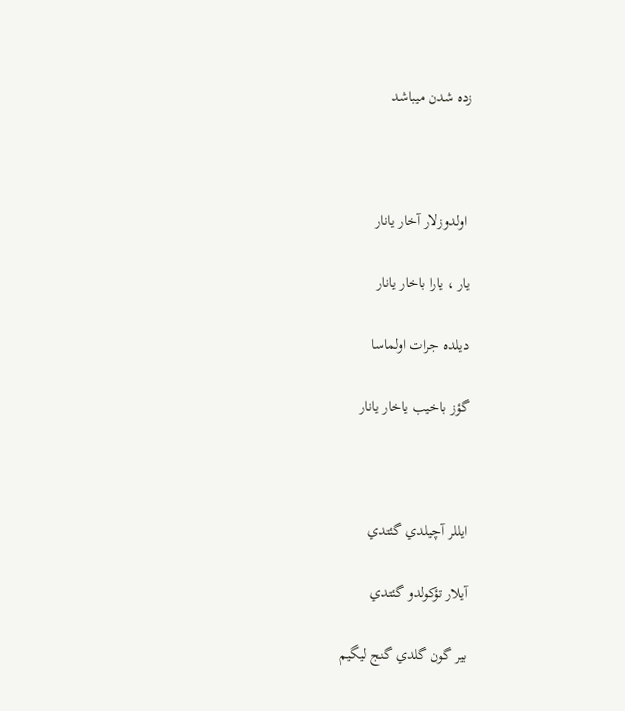زده شدن میباشد



 اولدوزلار آخار يانار

يار ، يارا باخار يانار

ديلده جرات اولماسا

گؤز باخيب ياخار يانار



ايللر آچيلدي گئتدي

آيلار تؤكولدو گئتدي

بير گون گلدي گنج ليگيم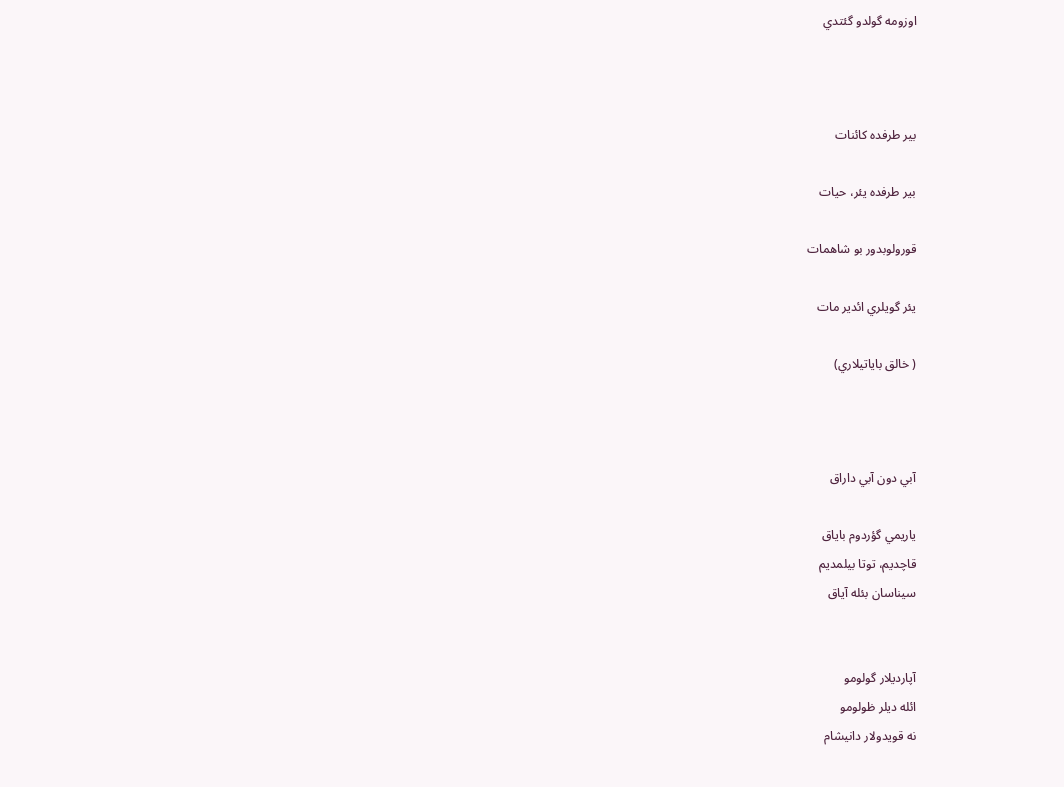اوزومه گولدو گئتدي



بير طرفده كائنات

بير طرفده يئر، حيات

قورولوبدور بو شاهمات

يئر گويلري ائدير مات

( خالق باياتيلاري)



آبي دون آبي داراق

ياريمي گؤردوم باياق
قاچديم، توتا بيلمديم
سيناسان بئله آياق


آپارديلار گولومو
ائله ديلر ظولومو
نه قويدولار دانيشام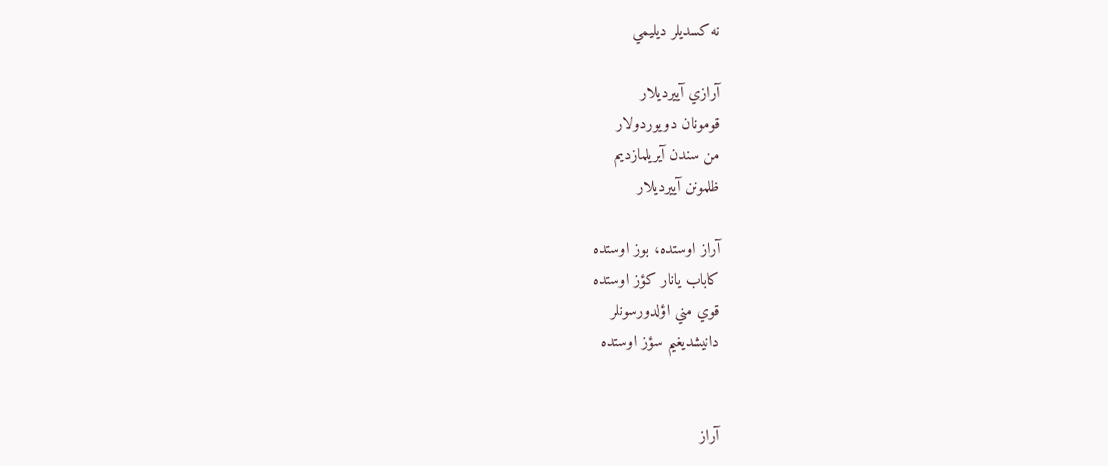نه كسديلر ديليمي

آرازي آييرديلار
قومونان دويوردولار
من سندن آيريلمازديم
ظلمونن آييرديلار

آراز اوستده، بوز اوستده
كاباب يانار كؤز اوستده
قوي مني اؤلدورسونلر
دانيشديغيم سؤز اوستده


آراز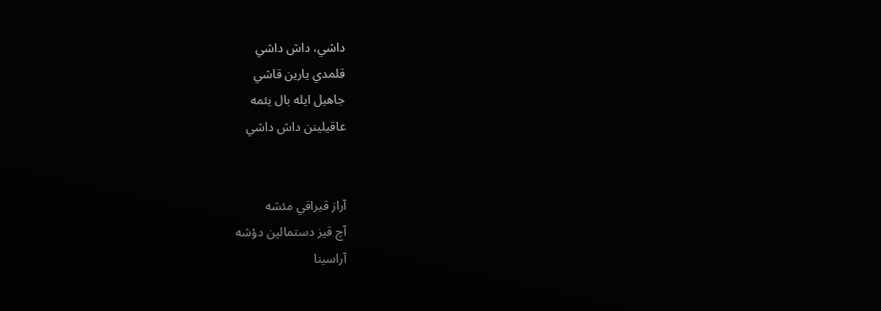داشي، داش داشي
قلمدي يارين قاشي
جاهيل ايله بال يئمه
عاقيلينن داش داشي


آراز قيراقي مئشه
آچ قيز دستمالين دؤشه
آراسينا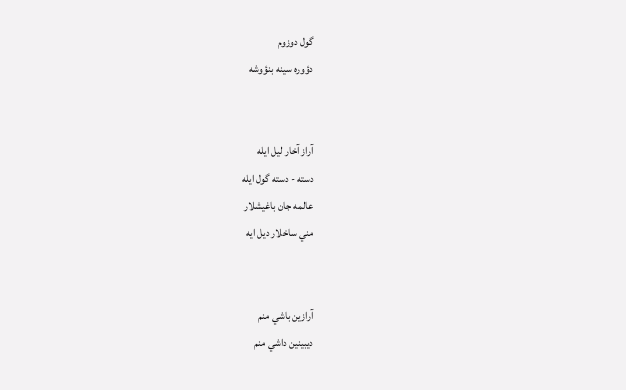گول دوزوم
دؤوره سينه بنؤوشه


آراز آخار ليل ايله
دسته - دسته گول ايله
عالمه جان باغيشلار
مني ساخلار ديل ايه


آرازين باشي منم
ديبينين داشي منم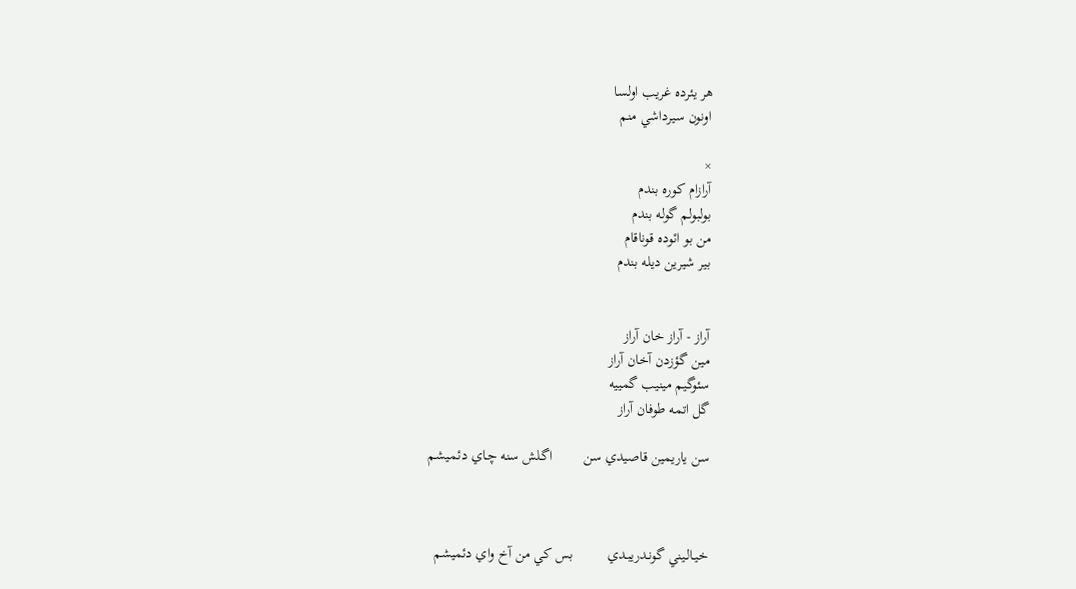هر يئرده غريب اولسا
اونون سيرداشي منم

×
آرازام كوره بندم
بولبولم گوله بندم
من بو ائوده قوناقام
بير شيرين ديله بندم


آراز - آراز خان آراز
مين گؤزدن آخان آراز
سئوگيم مينيب گمييه
گل اتمه طوفان آراز

سن ياريمين قاصيدي سن        اگـلش سنه چـاي دئمـيشم



خيـالـيني گونـدريبـدي         بس كي من آخ واي دئميشم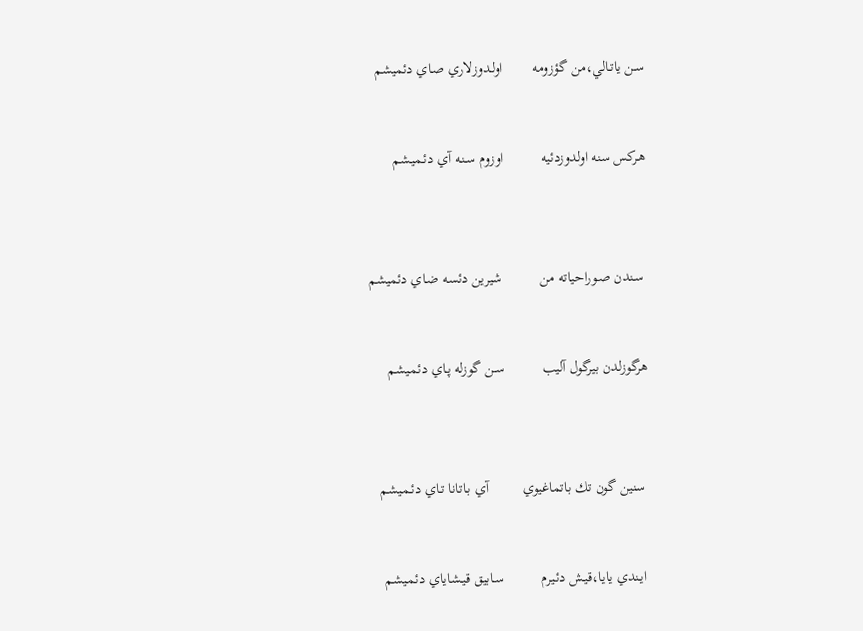سـن ياتـالي،من گؤزومه        اولـدوزلاري صـاي دئميشم


هـركس سنه اولدوزدئيه          اوزوم سـنـه آي دئـميـشم



 سـندن صـوراحياته من          شيرين دئسه ضـاي دئميشم


هرگوزلدن بيرگول آليب          سـن گوزله پـاي دئمـيشم



 سنين گون تك باتماغيوي         آي بـاتانا تـاي دئـمـيشم


 ايـندي يايا،قيـش دئـيرم          سـابيق قيـشاياي دئمـيشم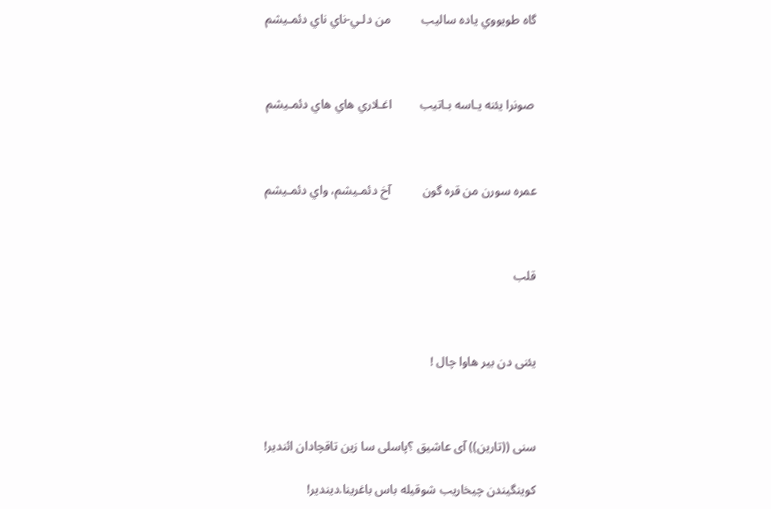گاه طويووي ياده ساليب          من دلـي-ناي ناي دئمـيشم



 صونرا يئنه يـاسه بـاتيب         اغـلاري هاي هاي دئمـيشم



عمره سورن من قره گون          آخ دئمـيشم، واي دئمـيشم



قلب



یئنی دن بیر هاوا چال !



سنی ((تارین)) آی عاشیق ؟پاسلی سا زین تاقچادان ائندیر!

کوینگیندن چیخاریب شوقیله باس باغرینا.دیندیر!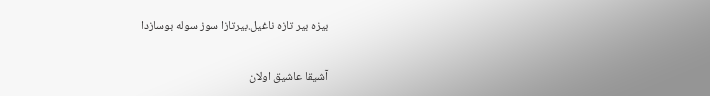بیزه بیر تازه ناغیل.بیرتازا سوز سوله بوسازدا

آشیقا عاشیق اولان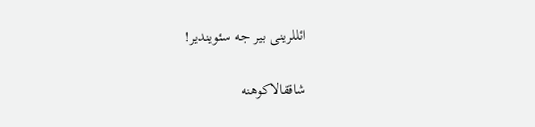ائللرینی بیر جه سئویندیر!

شاققالاکوهنه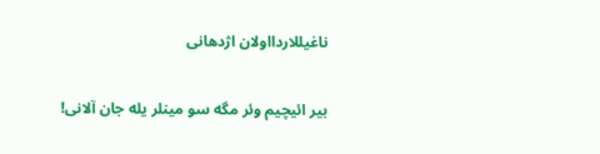ناغیللاردااولان اژدهانی

بیر ائیچیم وئر مگه سو مینلر یله جان آلانی!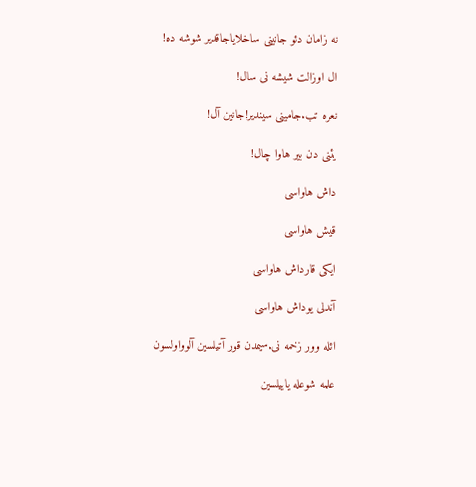نه زامان دئو جانینی ساخلایاجاقدیر شوشه ده!

ال اوزالت شیشه نی سال!

نعره تب.جامینی سیندیر!جانین آل!

یئنی دن بیر هاوا چال!

داش هاواسی

قیش هاواسی

ایکی قارداش هاواسی

آندلی یوداش هاواسی

ائله وور زخمه نی.سیمدن قور آتیلسین آلوواولسون

علمه شوعله یاییلسین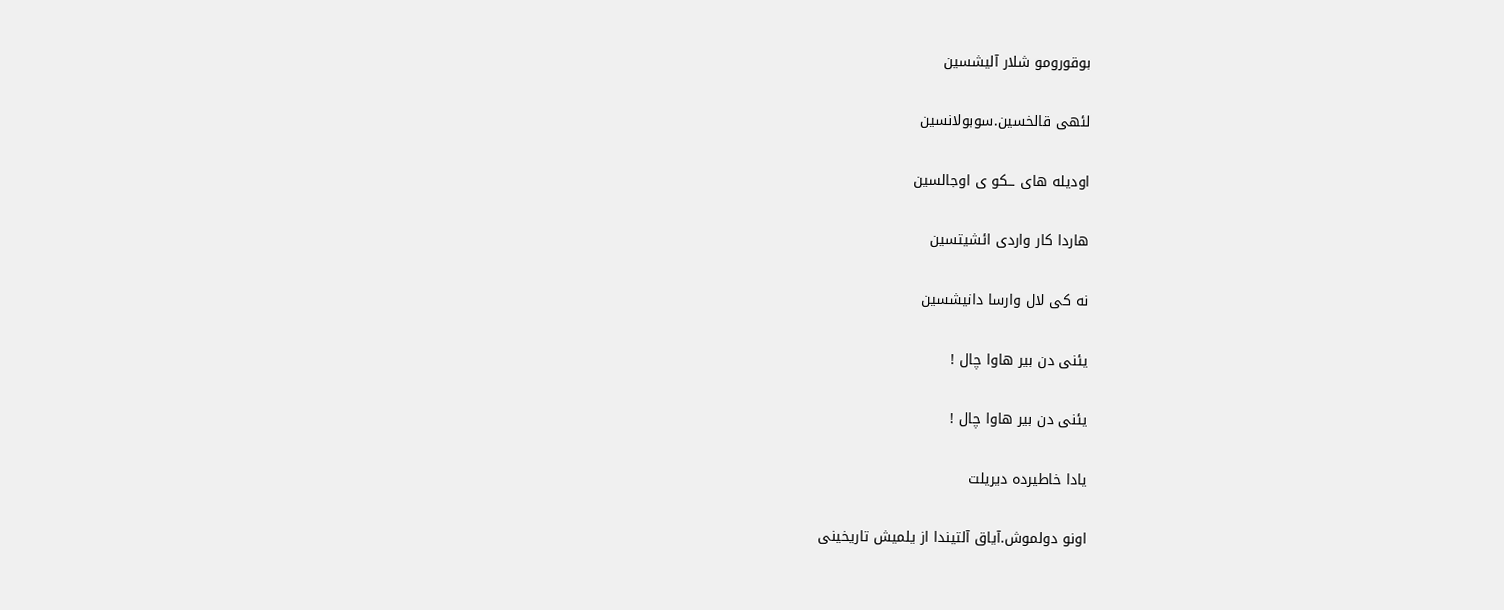بوقورومو شلار آلیشسین

لئهی قالخسین.سوبولانسین

اودیله های ــکو ی اوجالسین

هاردا کار واردی ائشیتسین

نه کی لال وارسا دانیشسین

یئنی دن بیر هاوا چال !

یئنی دن بیر هاوا چال !

یادا خاطیرده دیریلت

اونو دولموش.آیاق آلتیندا از یلمیش تاریخینی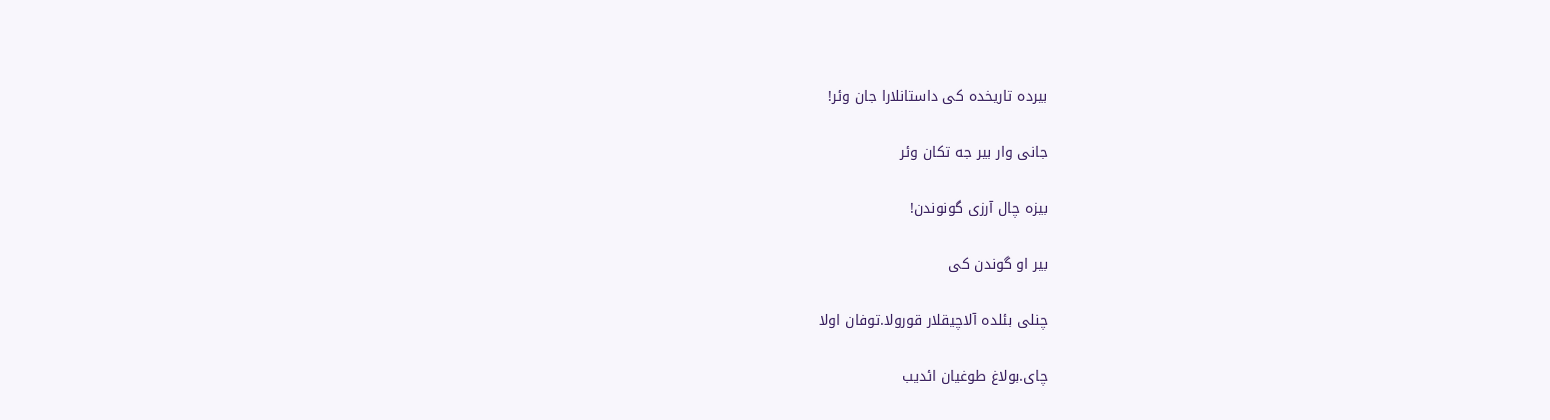بیرده تاریخده کی داستانلارا جان وئر!

جانی وار بیر جه تکان وئر

بیزه چال آرزی گونوندن!

بیر او گوندن کی

چنلی بئلده آلاچیقلار قورولا.توفان اولا

چای.بولاغ طوغیان ائدیب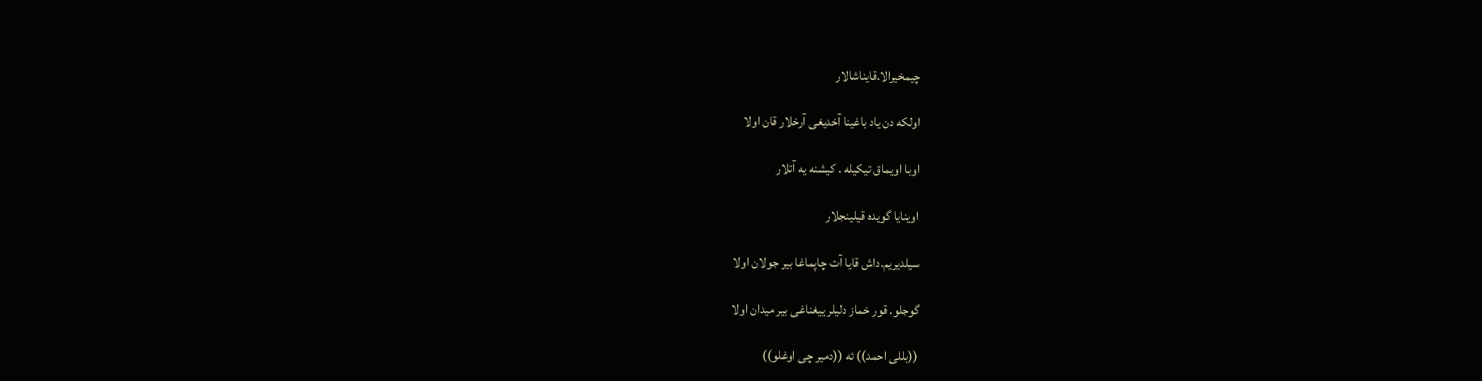چیمخیرالا.قایناشالار

اولکه دن یاد باغینا آخدیغی آرخلار قان اولا

اوبا اویماق تیکیله . کیشنه یه آتلار

اوینایا گویده قیلینجلار

سیلدیریم.داش قایا آت چاپماغا بیر جولان اولا

گوجلو. قور خماز دلیلر ییغناغی بیر میدان اولا

((بللی احمد)) ئه ((دمیر چی اوغلو))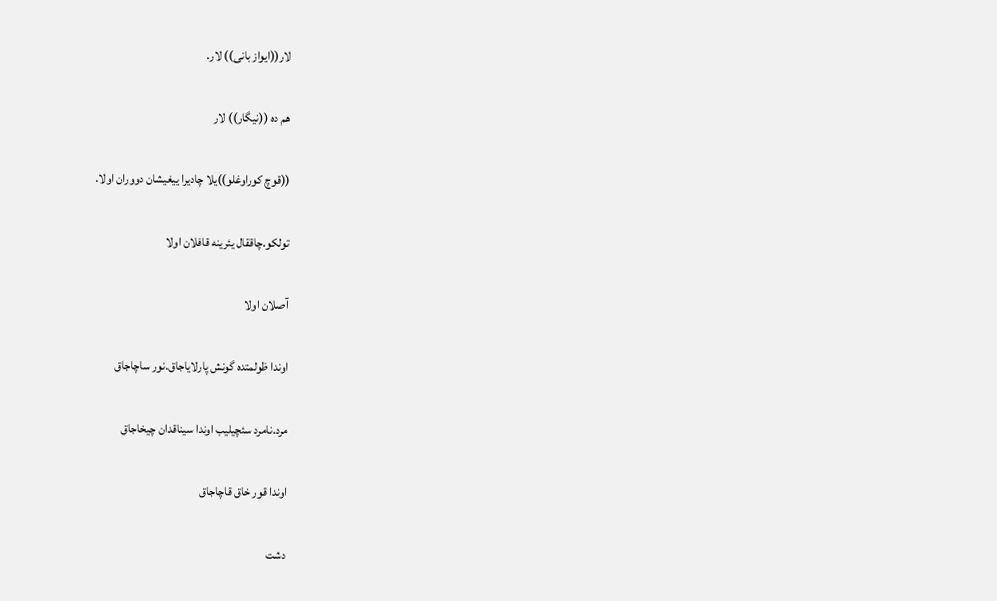لار((ایواز بانی)) لار.

هم ده ((نیگار)) لار

((قوچ کوراوغلو))یلا چادیرا ییغیشان دووران اولا.

تولکو.چاققال یئرینه قافلان اولا

آصلان اولا

اوندا ظولمتده گونش پارلایاجاق.نور ساچاجاق

مرد.نامرد سئچیلیب اوندا سیناقدان چیخاجاق

اوندا قور خاق قاچاجاق

دشت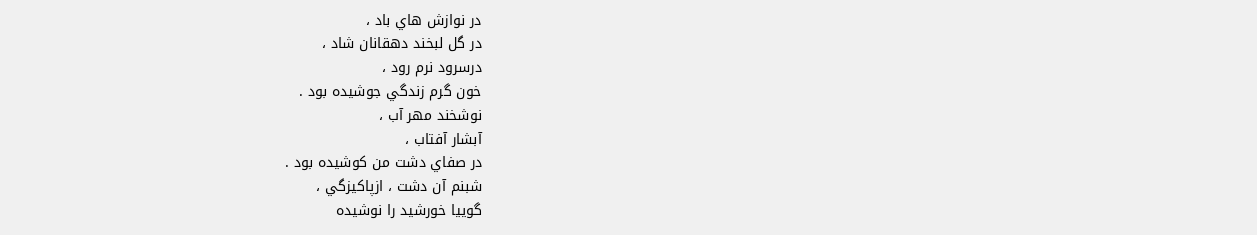در نوازش هاي باد ،
در گل لبخند دهقانان شاد ،
درسرود نرم رود ،
خون گرم زندگي جوشيده بود .
نوشخند مهر آب ،
آبشار آفتاب ،
در صفاي دشت من كوشيده بود .
شبنم آن دشت ، ازپاكيزگي ،
گوييا خورشيد را نوشيده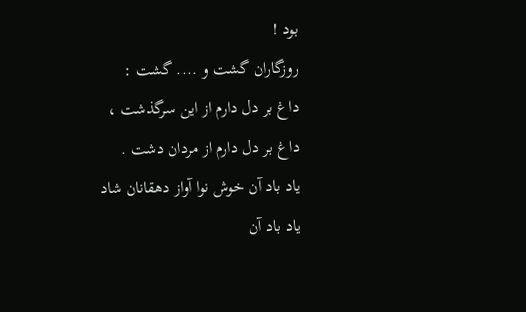بود !
روزگاران گشت و .... گشت :
داغ بر دل دارم از اين سرگذشت ،
داغ بر دل دارم از مردان دشت .
ياد باد آن خوش نوا آواز دهقانان شاد
ياد باد آن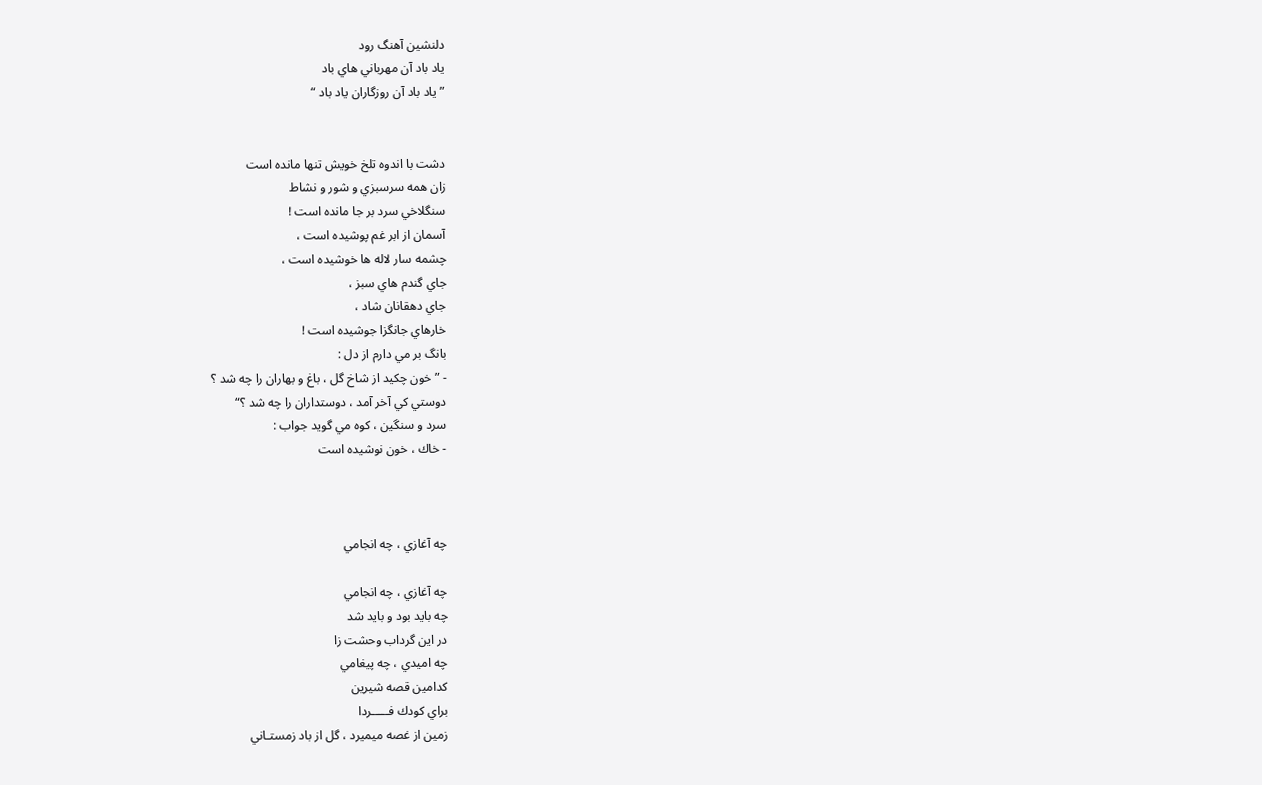دلنشين آهنگ رود
ياد باد آن مهرباني هاي باد
” ياد باد آن روزگاران ياد باد “


دشت با اندوه تلخ خويش تنها مانده است
زان همه سرسبزي و شور و نشاط
سنگلاخي سرد بر جا مانده است !
آسمان از ابر غم پوشيده است ،
چشمه سار لاله ها خوشيده است ،
جاي گندم هاي سبز ،
جاي دهقانان شاد ،
خارهاي جانگزا جوشيده است !
بانگ بر مي دارم از دل :
- ” خون چكيد از شاخ گل ، باغ و بهاران را چه شد ؟
دوستي كي آخر آمد ، دوستداران را چه شد ؟‌“
سرد و سنگين ، كوه مي گويد جواب :
- خاك ، خون نوشيده است



چه آغازي ، چه انجامي

چه آغازي ، چه انجامي
چه بايد بود و بايد شد
در اين گرداب وحشت زا
چه اميدي ، چه پيغامي
كدامين قصه شيرين
براي كودك فـــــردا
زمين از غصه ميميرد ، گل از باد زمستـاني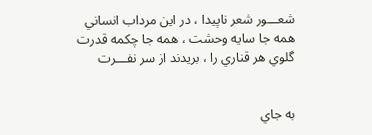شعـــور شعر ناپيدا ، در اين مرداب انساني
همه جا سايه وحشت ، همه جا چكمه قدرت
گلوي هر قناري را ، بريدند از سر نفـــرت


به جاي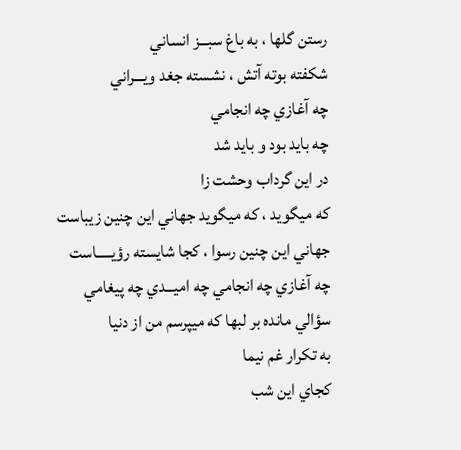رستن گلها ، به باغ سبـــز انساني
شكفته بوته آتش ، نشسته جغد ويـــراني
چه آغازي چه انجامي
چه بايد بود و بايد شد
در اين گرداب وحشت زا
كه ميگويد ، كه ميگويد جهاني اين چنين زيباست
جهاني اين چنين رسوا ، كجا شايسته رؤيـــــاست
چه آغازي چه انجامي چه اميـــدي چه پيغامي
سؤالي مانده بر لبها كه ميپرسم من از دنيا
به تكرار غم نيما
كجاي اين شب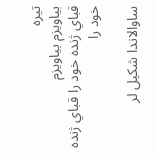تيره
بياويزم بياويزم
قباي ژنده خود را قباي ژنده خود را

ساوالاندا شکیل لر